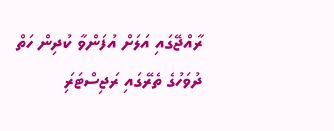ރާއްޖޭގައި އަލަށް އުފަންވާ ކުދިން ހަތް ދުވަހުގެ ތެރޭގައި ރަޖިސްޓަރަި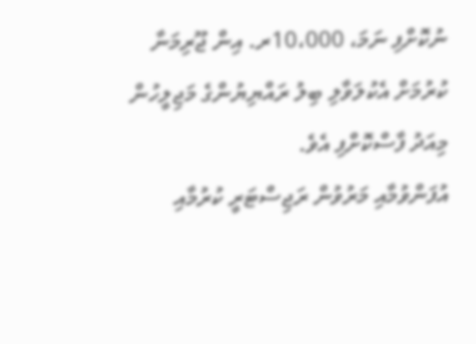ނުކޮށްފި ނަމަ، 10،000ރ. އިން ޖޫރިމަނާ ކުރުމަށް އެކުލަވާލި ބިލު ރައްޔިޔުންގެ މަޖިލީހުން މިއަދު ފާސްކޮށްފި އެވެ.
އުފަންވުމާއި މަރުވުން ރަޖިސްޓަރީ ކުރުމާއި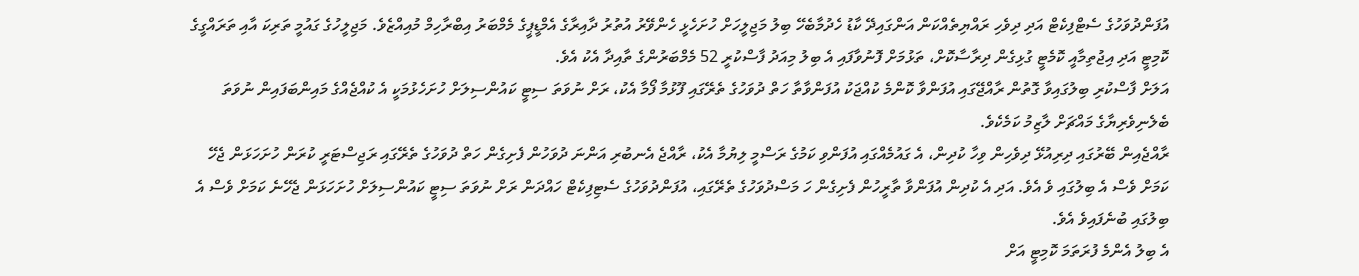އުފަންދުވަހުގެ ސެޓްފިކެޓް އަދި ދިވެހި ރައްޔިތެއްކަން އަންގައިދޭ ކާޑު ހެދުމާބެހޭ ބިލު މަޖިލީހަށް ހުށަހެޅީ ހެންވޭރު އުތުރު ދާއިރާގެ އެމްޑީޕީގެ މެމްބަރު އިބްރާހިމް މުއިއްޒެވެ. މަޖިލީހުގެ ގައުމީ ތަރިކަ އާއި ތަރައްގީގެ ކޮމިޓީ އަދި އިޖުތިމާއީ ކޮމެޓީ ގުޅިގެން ދިރާސާކޮށް، ތަޅުމަށް ފޮނުވާފައި އެ ބިލު މިއަދު ފާސްކުރީ 52 މެމްބަރުންގެ ތާއިދާ އެކު އެވެ.
އަލަށް ފާސްކުރި ބިލުގައިވާ ގޮތުން ރާއްޖޭގައި އުފަންވާ ކޮންމެ ކުއްޖަކު އުފަންވާތާ ހަތް ދުވަހުގެ ތެރޭގައި ފޫޅުމާ ފޯމާ އެކު، ރަށް ނުވަތަ ސިޓީ ކައުންސިލަށް ހުށަހެޅުމަކީ އެ ކުއްޖެއްގެ މައިންބަފައިން ނުވަތަ ބެލެނިވެރިޔާގެ މައްޗަށް ލާޒިމު ކަމެކެވެ.
ރާއްޖެއިން ބޭރުގައި ދިރިއުޅޭ ދިވެހިން ވިހާ ކުދިން، އެ ގައުމެއްގައި އުފަންވި ކަމުގެ ރަސްމީ ލިޔުމާ އެކު، ރާއްޖެ އެނބުރި އަންނަ ދުވަހުން ފެށިގެން ހަތް ދުވަހުގެ ތެރޭގައި ރަޖިސްޓަރީ ކުރަން ހުށަހަޅަން ޖެހޭ ކަމަށް ވެސް އެ ބިލުގައި ވެ އެވެ. އަދި އެ ކުދިން އުފަންވާ ތާރީހުން ފެށިގެން ހަ މަސްދުވަހުގެ ތެރޭގައި، އުފަންދުވަހުގެ ސެޓިފިކެޓް ހައްދަން ރަށް ނުވަތަ ސިޓީ ކައުންސިލަށް ހުށަހަޅަން ޖެހޭނެ ކަމަށް ވެސް އެ ބިލުގައި ބުނެފައިވެ އެވެ.
އެ ބިލު އެންމެ ފުރަތަމަ ކޮމިޓީ އަށް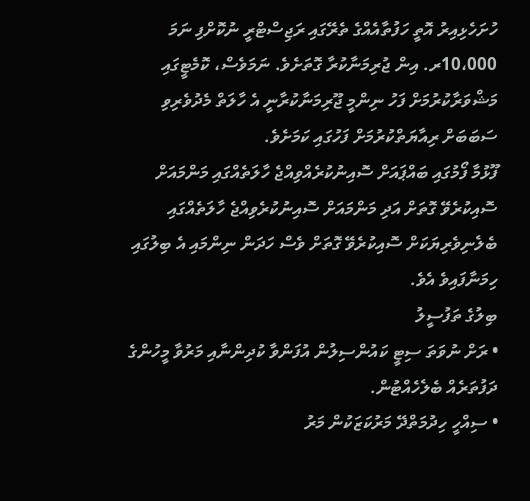ހުށަހެޅިއިރު އޮތީ ހަފުތާއެއްގެ ތެރޭގައި ރަޖިސްޓްރީ ނުކޮށްފި ނަމަ 10،000ރ. އިން ޖުރިމަނާކުރާ ގޮތަށެވެ. ނަމަވެސް، ކޮމެޓީގައި މަޝްވަރާކުރުމަށް ފަހު ނިންމީ ޖޫރިމަނާކުރާނީ އެ ހާލަތް މެދުވެރިވި ސަބަބަށް ރިއާޔަތްކުރުމަށް ފަހުގައި ކަމަށެވެ.
ފޫޅުމާ ފޯމުގައި ބައްޕައަށް ސޮއިނުކުރެއްވިއްޖެ ހާލަތެއްގައި މަންމައަށް ސޮއިކުރެވޭ ގޮތަށް އަދި މަންމައަށް ސޮއިނުކުރެވިއްޖެ ހާލަތެއްގައި ބެލެނިވެރިޔަކަށް ސޮއިކުރެވޭ ގޮތަށް ވެސް ހަދަން ނިންމައި އެ ބިލުގައި ހިމަނާފައިވެ އެވެ.
ބިލުގެ ތަފުސީލު
• ރަށް ނުވަތަ ސިޓީ ކައުންސިލުން އުފަންވާ ކުދިންނާއި މަރުވާ މީހުންގެ ދަފުތަރެއް ބެލެހެއްޓުން.
• ސިއްހީ ހިދުމަތްދޭ މަރުކަޒަކުން މަރު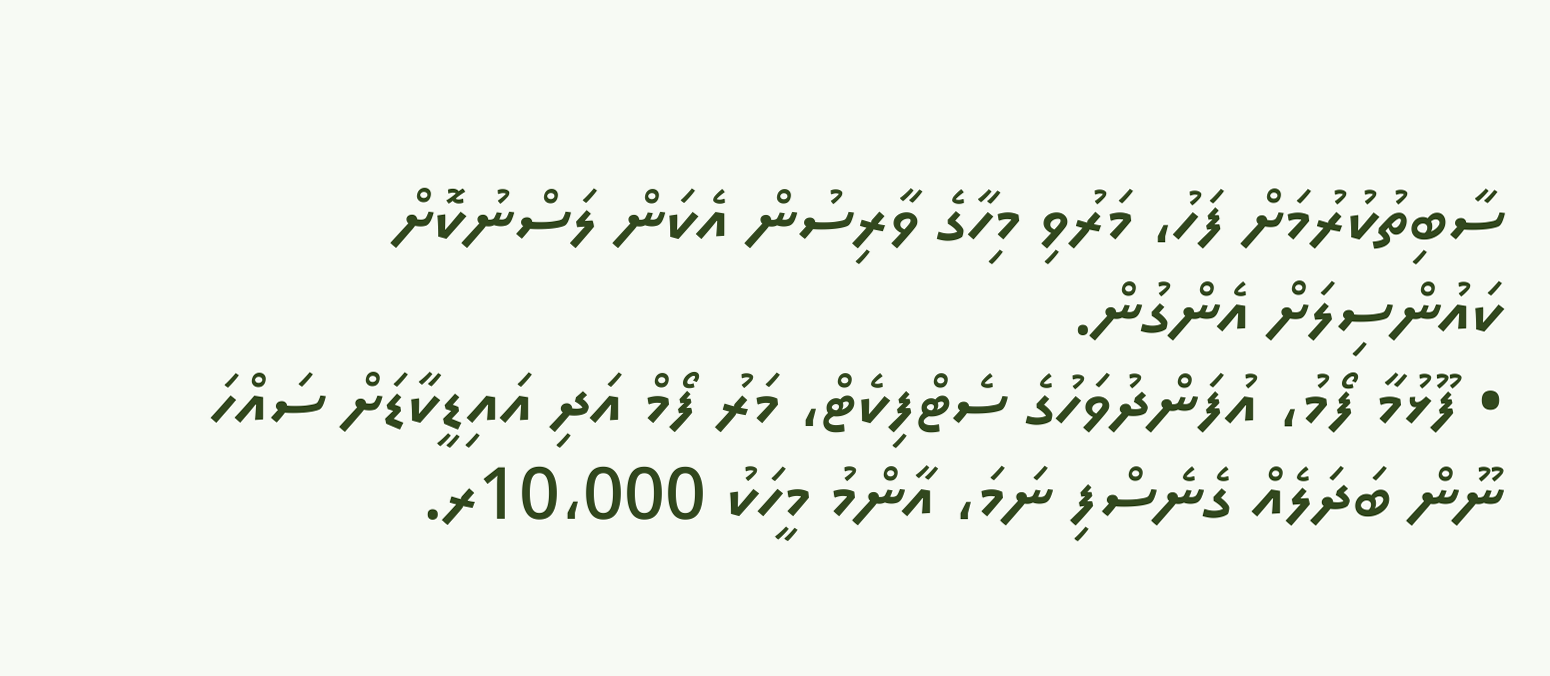ސާބިތުކުރުމަށް ފަހު، މަރުވި މިހާގެ ވާރިސުން އެކަން ލަސްނުކޮށް ކައުންސިލަށް އެންގުން.
• ފޫޅުމާ ފޯމު، އުފަންދުވަހުގެ ސެޓްފިކެޓް، މަރު ފޯމް އަދި އައިޑީކާޑަށް ސައްހަ ނޫން ބަދަލެއް ގެނެސްފި ނަމަ، އާންމު މީހަކު 10،000ރ.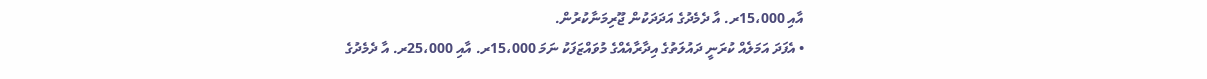އާއި 15،000ރ. އާ ދެމެދުގެ އަދަދަކުން ޖޫރިމަނާކުރުން.
• އެފަދަ އަމަލެއް ކުރަނީ ދައުލަތުގެ އިދާރާއެއްގެ މުވައްޒަފަކު ނަމަ 15،000ރ. އާއި 25،000ރ. އާ ދެމެދުގެ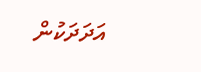އަދަދަކުން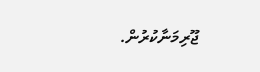ޖޫރިމަނާކުރުން.